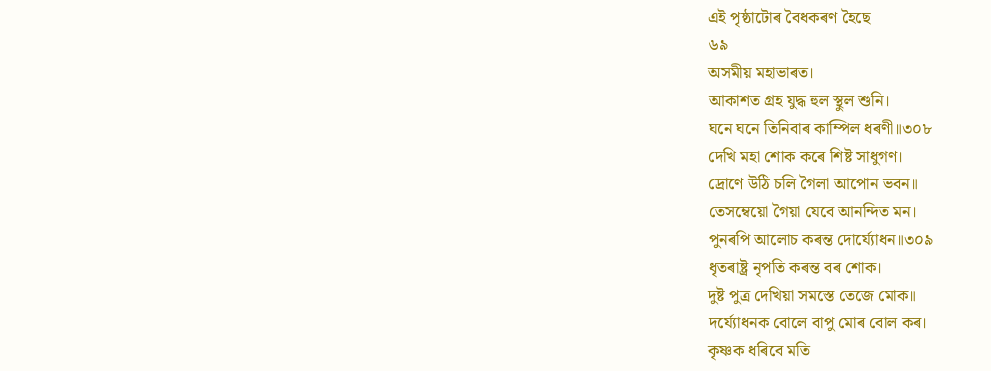এই পৃষ্ঠাটোৰ বৈধকৰণ হৈছে
৬৯
অসমীয় মহাভাৰত।
আকাশত গ্ৰহ যুদ্ধ হুল স্থুল শুনি।
ঘনে ঘনে তিনিবাৰ কাম্পিল ধৰণী॥৩০৮
দেখি মহা শোক কৰে শিষ্ট সাধুগণ।
দ্ৰোণে উঠি চলি গৈলা আপোন ভবন॥
তেসম্বেয়ো গৈয়া যেবে আনন্দিত মন।
পুনৰপি আলোচ কৰন্ত দোৰ্য্যোধন॥৩০৯
ধৃতৰাষ্ট্ৰ নৃপতি কৰন্ত বৰ শোক।
দুষ্ট পুত্ৰ দেখিয়া সমস্তে তেজে মোক॥
দৰ্য্যোধনক বোলে বাপু মোৰ বোল কৰ।
কৃষ্ণক ধৰিবে মতি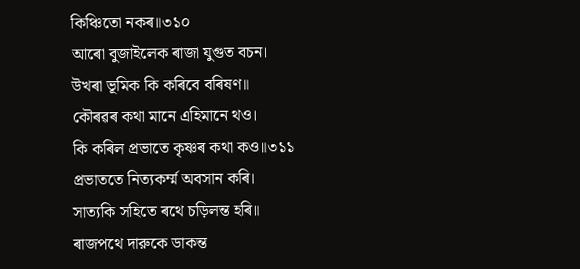কিঞ্চিতো নকৰ॥৩১০
আৰো বুজাইলেক ৰাজা যুগুত বচন।
উখৰা ভূমিক কি কৰিবে বৰিষণ॥
কৌৰৱৰ কথা মানে এহিমানে থও।
কি কৰিল প্ৰভাতে কৃষ্ণৰ কথা কও॥৩১১
প্ৰভাততে নিত্যকৰ্ম্ম অবসান কৰি।
সাত্যকি সহিতে ৰথে চড়িলন্ত হৰি॥
ৰাজপথে দারুকে ডাকন্ত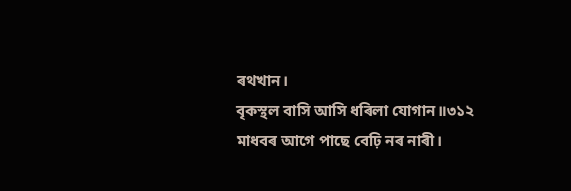ৰথখান।
বৃকস্থল বাসি আসি ধৰিলা যোগান॥৩১২
মাধবৰ আগে পাছে বেঢ়ি নৰ নাৰী।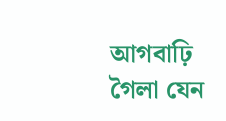আগবাঢ়ি গৈলা যেন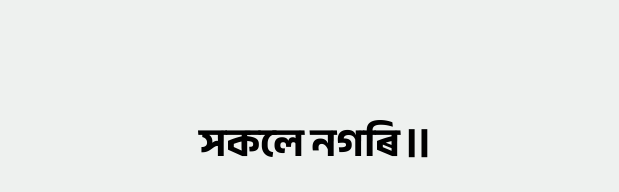সকলে নগৰি॥